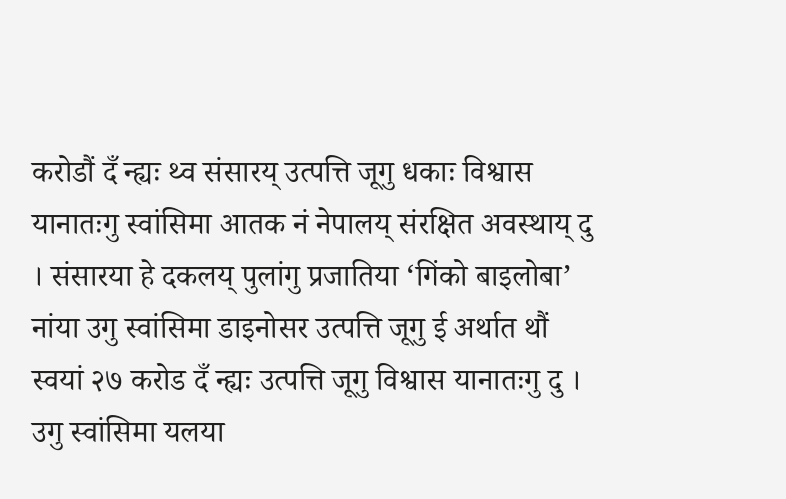करोडौं दँ न्ह्यः थ्व संसारय् उत्पत्ति जूगु धकाः विश्वास यानातःगु स्वांसिमा आतक नं नेपालय् संरक्षित अवस्थाय् दु । संसारया हे दकलय् पुलांगु प्रजातिया ‘गिंको बाइलोबा’ नांया उगु स्वांसिमा डाइनोसर उत्पत्ति जूगु ई अर्थात थौं स्वयां २७ करोड दँ न्ह्यः उत्पत्ति जूगु विश्वास यानातःगु दु । उगु स्वांसिमा यलया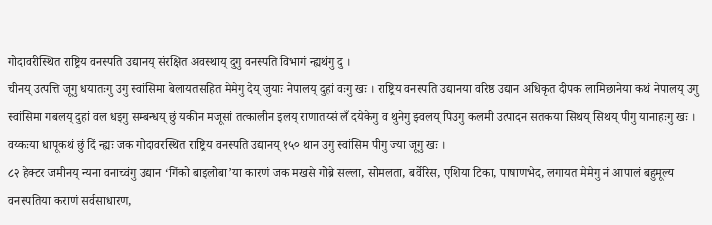गोदावरीस्थित राष्ट्रिय वनस्पति उद्यानय् संरक्षित अवस्थाय् दुगु वनस्पति विभागं न्ह्यथंगु दु ।
चीनय् उत्पत्ति जूगु धयातःगु उगु स्वांसिमा बेलायतसहित मेमेगु देय् जुयाः नेपालय् दुहां वःगु खः । राष्ट्रिय वनस्पति उद्यानया वरिष्ठ उद्यान अधिकृत दीपक लामिछानेया कथं नेपालय् उगु स्वांसिमा गबलय् दुहां वल धइगु सम्बन्धय् छुं यकीन मजूसां तत्कालीन इलय् राणातय्सं लँ दयेकेगु व थुनेगु झ्वलय् पिउगु कलमी उत्पादन सतकया सिथय् सिथय् पीगु यानाहःगु खः । वय्कःया धापूकथं छुं दिं न्ह्यः जक गोदावरस्थित राष्ट्रिय वनस्पति उद्यानय् १५० थान उगु स्वांसिम पीगु ज्या जूगु खः ।
८२ हेक्टर जमीनय् न्यना वनाच्वंगु उद्यान ‘गिंको बाइलोबा’या कारणं जक मखसे गोब्रे सल्ला, सोमलता, बर्वेरिस, एशिया टिका, पाषाणभेद, लगायत मेमेगु नं आपालं बहुमूल्य वनस्पतिया कराणं सर्वसाधारण,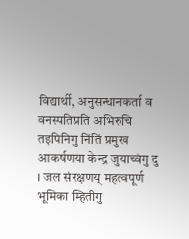विद्यार्थी, अनुसन्धानकर्ता व वनस्पतिप्रति अभिरुचि तइपिनिगु निंतिं प्रमुख आकर्षणया केन्द्र जुयाच्वंगु दु । जल संरक्षणय् महत्वपूर्ण भूमिका म्हितीगु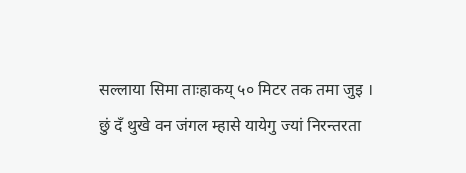सल्लाया सिमा ताःहाकय् ५० मिटर तक तमा जुइ ।
छुं दँ थुखे वन जंगल म्हासे यायेगु ज्यां निरन्तरता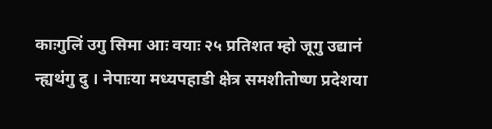काःगुलिं उगु सिमा आः वयाः २५ प्रतिशत म्हो जूगु उद्यानं न्ह्यथंगु दु । नेपाःया मध्यपहाडी क्षेत्र समशीतोष्ण प्रदेशया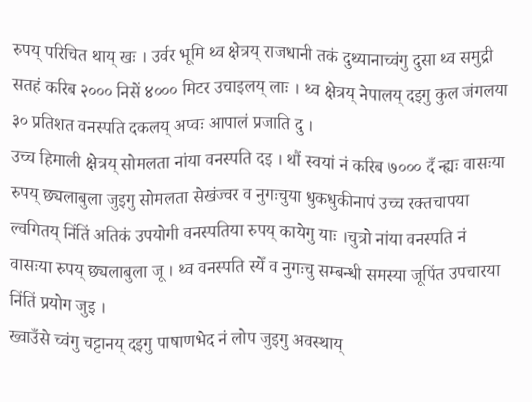रुपय् परिचित थाय् खः । उर्वर भूमि थ्व क्षेत्रय् राजधानी तकं दुथ्यानाच्वंगु दुसा थ्व समुद्री सतहं करिब २००० निसें ४००० मिटर उचाइलय् लाः । थ्व क्षेत्रय् नेपालय् दइगु कुल जंगलया ३० प्रतिशत वनस्पति दकलय् अप्वः आपालं प्रजाति दु ।
उच्च हिमाली क्षेत्रय् सोमलता नांया वनस्पति दइ । थौं स्वयां नं करिब ७००० दँ न्ह्यः वासःया रुपय् छ्यलाबुला जुइगु सोमलता सेखंज्वर व नुगःचुया धुकधुकीनापं उच्च रक्तचापया ल्वगितय् निंतिं अतिकं उपयोगी वनस्पतिया रुपय् कायेगु याः ।चुत्रो नांया वनस्पति नं वासःया रुपय् छ्यलाबुला जू । थ्व वनस्पति स्येँ व नुगःचु सम्बन्धी समस्या जूपिंत उपचारया निंतिं प्रयोग जुइ ।
ख्वाउँसे च्वंगु चट्टानय् दइगु पाषाणभेद नं लोप जुइगु अवस्थाय्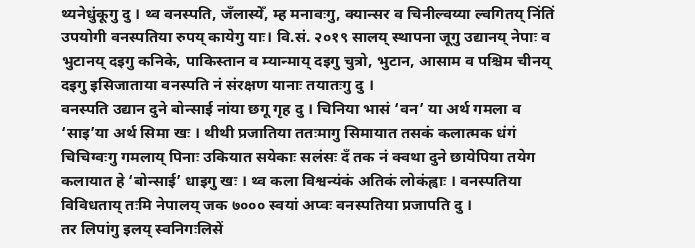थ्यनेधुंकूगु दु । थ्व वनस्पति, जँलास्येँ, म्ह मनावःगु, क्यान्सर व चिनील्वय्या ल्वगितय् निंतिं उपयोगी वनस्पतिया रुपय् कायेगु याः। वि.सं. २०१९ सालय् स्थापना जूगु उद्यानय् नेपाः व भुटानय् दइगु कनिके, पाकिस्तान व म्यान्माय् दइगु चुत्रो, भुटान, आसाम व पश्चिम चीनय् दइगु इसिजाताया वनस्पति नं संरक्षण यानाः तयातःगु दु ।
वनस्पति उद्यान दुने बोन्साई नांया छगू गृह दु । चिनिया भासं ‘वन’ या अर्थ गमला व ‘साइ’या अर्थ सिमा खः । थीथी प्रजातिया ततःमागु सिमायात तसकं कलात्मक धंगं चिचिग्वःगु गमलाय् पिनाः उकियात सयेकाः सलंसः दँ तक नं क्वथा दुने छायेपिया तयेग कलायात हे ‘बोन्साई’ धाइगु खः । थ्व कला विश्वन्यंकं अतिकं लोकंह्वाः । वनस्पतिया विविधताय् तःमि नेपालय् जक ७००० स्वयां अप्वः वनस्पतिया प्रजापति दु ।
तर लिपांगु इलय् स्वनिगःलिसें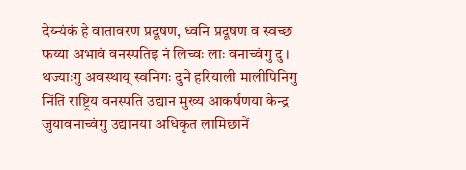देय्न्यंकं हे वातावरण प्रदूषण, ध्वनि प्रदूषण व स्वच्छ फय्या अभावं वनस्पतिइ नं लिच्वः लाः वनाच्वंगु दु । थज्याःगु अवस्थाय् स्वनिगः दुने हरियाली मालीपिनिगु निंतिं राष्ट्रिय वनस्पति उद्यान मुख्य आकर्षणया केन्द्र जुयावनाच्वंगु उद्यानया अधिकृत लामिछानें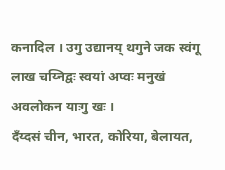कनादिल । उगु उद्यानय् थगुने जक स्वंगू लाख चय्निद्वः स्वयां अप्वः मनुखं अवलोकन याःगु खः ।
दँय्दसं चीन, भारत, कोरिया, बेलायत,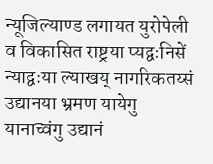न्यूजिल्याण्ड लगायत युरोपेली व विकासित राष्ट्रया प्यद्वःनिसें न्याद्वःया ल्याखय् नागरिकतय्सं उद्यानया भ्रमण यायेगु यानाच्वंगु उद्यानं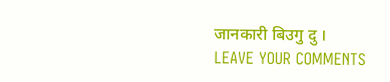जानकारी बिउगु दु ।
LEAVE YOUR COMMENTS